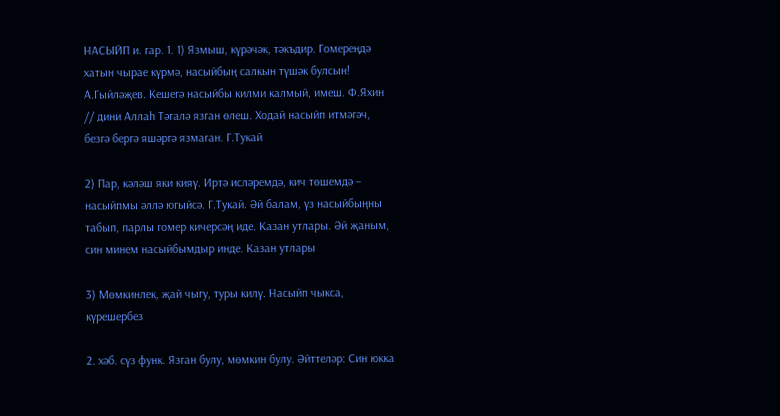НАСЫЙП и. гар. 1. 1) Язмыш, күрәчәк, тәкъдир. Гомереңдә хатын чырае күрмә, насыйбың салкын түшәк булсын! А.Гыйләҗев. Кешегә насыйбы килми калмый, имеш. Ф.Яхин // дини Аллаһ Тәгалә язган өлеш. Ходай насыйп итмәгәч, безгә бергә яшәргә язмаган. Г.Тукай

2) Пар, кәләш яки кияү. Иртә исләремдә, кич төшемдә – насыйпмы әллә югыйсә. Г.Тукай. Әй балам, үз насыйбыңны табып, парлы гомер кичерсәң иде. Казан утлары. Әй җаным, син минем насыйбымдыр инде. Казан утлары

3) Мөмкинлек, җай чыгу, туры килү. Насыйп чыкса, күрешербез

2. хәб. сүз функ. Язган булу, мөмкин булу. Әйттеләр: Син юкка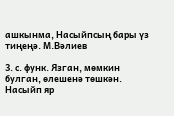ашкынма, Насыйпсың бары үз тиңеңә. М.Вәлиев

3. с. функ. Язган, мөмкин булган, өлешенә төшкән. Насыйп яр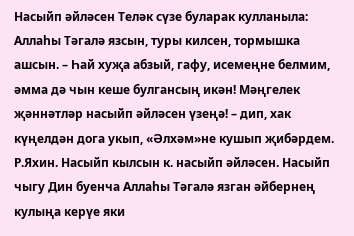Насыйп әйләсен Теләк сүзе буларак кулланыла: Аллаһы Тәгалә язсын, туры килсен, тормышка ашсын. – Һай хуҗа абзый, гафу, исемеңне белмим, әмма дә чын кеше булгансың икән! Мәңгелек җәннәтләр насыйп әйләсен үзеңә! – дип, хак күңелдән дога укып, «Әлхәм»не кушып җибәрдем. Р.Яхин. Насыйп кылсын к. насыйп әйләсен. Насыйп чыгу Дин буенча Аллаһы Тәгалә язган әйбернең кулыңа керүе яки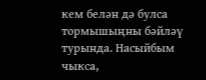кем белән дә булса тормышыңны бәйләү турында. Насыйбым чыкса,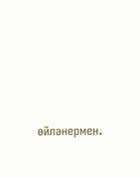өйләнермен.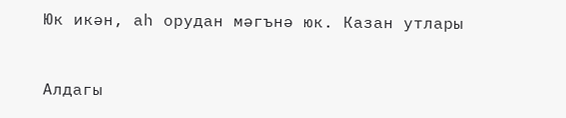Юк икән, аһ орудан мәгънә юк. Казан утлары



Алдагы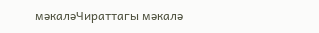мәкаләЧираттагы мәкалә